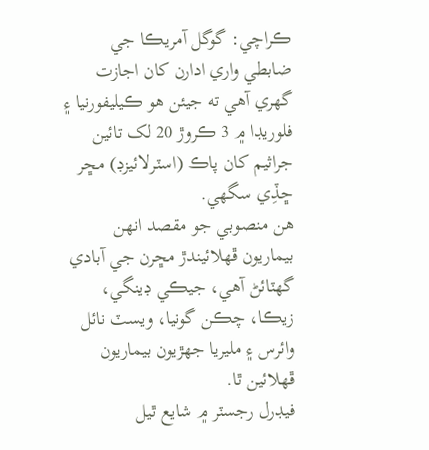ڪراچي: گوگل آمريڪا جي ضابطي واري ادارن کان اجازت گهري آهي ته جيئن هو ڪيليفورنيا ۽ فلوريڊا ۾ 3 ڪروڙ 20 لک تائين جراثيم کان پاڪ (اسٽرلائيزڊ) مڇر ڇڏِي سگهي.
هن منصوبي جو مقصد انهن بيماريون ڦهلائيندڙ مڇرن جي آبادي گهٽائڻ آهي، جيڪي ڊينگي، زيڪا، چڪن گونيا، ويسٽ نائل وائرس ۽ مليريا جهڙيون بيماريون ڦهلائين ٿا.
فيڊرل رجسٽر ۾ شايع ٿيل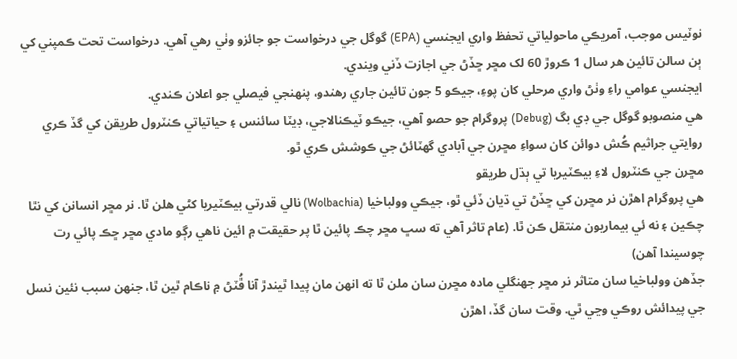نوٽيس موجب، آمريڪي ماحولياتي تحفظ واري ايجنسي (EPA) گوگل جي درخواست جو جائزو وٺي رهي آهي. درخواست تحت ڪمپني کي ٻن سالن تائين هر سال 1 ڪروڙ 60 لک مڇر ڇڏڻ جي اجازت ڏني ويندي.
ايجنسي عوامي راءِ وٺڻ واري مرحلي کان پوءِ، جيڪو 5 جون تائين جاري رهندو، پنهنجي فيصلي جو اعلان ڪندي.
هي منصوبو گوگل جي ڊي بگ (Debug) پروگرام جو حصو آهي، جيڪو ٽيڪنالاجي، ڊيٽا سائنس ۽ حياتياتي ڪنٽرول طريقن کي گڏ ڪري روايتي جراثيم ڪُش دوائن کان سواءِ مڇرن جي آبادي گهٽائڻ جي ڪوشش ڪري ٿو.
مڇرن جي ڪنٽرول لاءِ بيڪٽيريا تي ٻڌل طريقو
هي پروگرام اهڙن نر مڇرن کي ڇڏڻ تي ڌيان ڏئي ٿو، جيڪي وولباخيا (Wolbachia) نالي قدرتي بيڪٽيريا کڻي هلن ٿا. نر مڇر انسانن کي نٿا چڪين ۽ نه ئي بيماريون منتقل ڪن ٿا. (عام تاثر آهي ته سڀ مڇر چڪ پائين ٿا پر حقيقت ۾ ائين ناهي رڳو مادي مڇر ڇڪ پائي رت چوسيندا آهن)
جڏهن وولباخيا سان متاثر نر مڇر جهنگلي مادہ مڇرن سان ملن ٿا ته انهن مان پيدا ٿيندڙ آنا ڦُٽڻ ۾ ناڪام ٿين ٿا، جنهن سبب نئين نسل جي پيدائش روڪي وڃي ٿي. وقت سان گڏ، اهڙن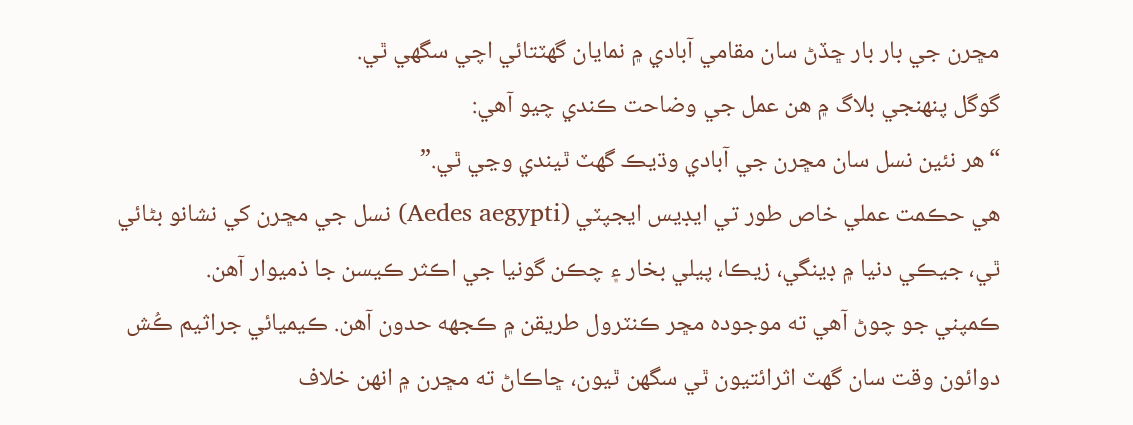مڇرن جي بار بار ڇڏڻ سان مقامي آبادي ۾ نمايان گهٽتائي اچي سگهي ٿي.
گوگل پنهنجي بلاگ ۾ هن عمل جي وضاحت ڪندي چيو آهي:
“هر نئين نسل سان مڇرن جي آبادي وڌيڪ گهٽ ٿيندي وڃي ٿي.”
هي حڪمت عملي خاص طور تي ايڊيس ايجپٽي (Aedes aegypti) نسل جي مڇرن کي نشانو بڻائي ٿي، جيڪي دنيا ۾ ڊينگي، زيڪا، پيلي بخار ۽ چڪن گونيا جي اڪثر ڪيسن جا ذميوار آهن.
ڪمپني جو چوڻ آهي ته موجوده مڇر ڪنٽرول طريقن ۾ ڪجهه حدون آهن. ڪيميائي جراثيم ڪُش دوائون وقت سان گهٽ اثرائتيون ٿي سگهن ٿيون، ڇاڪاڻ ته مڇرن ۾ انهن خلاف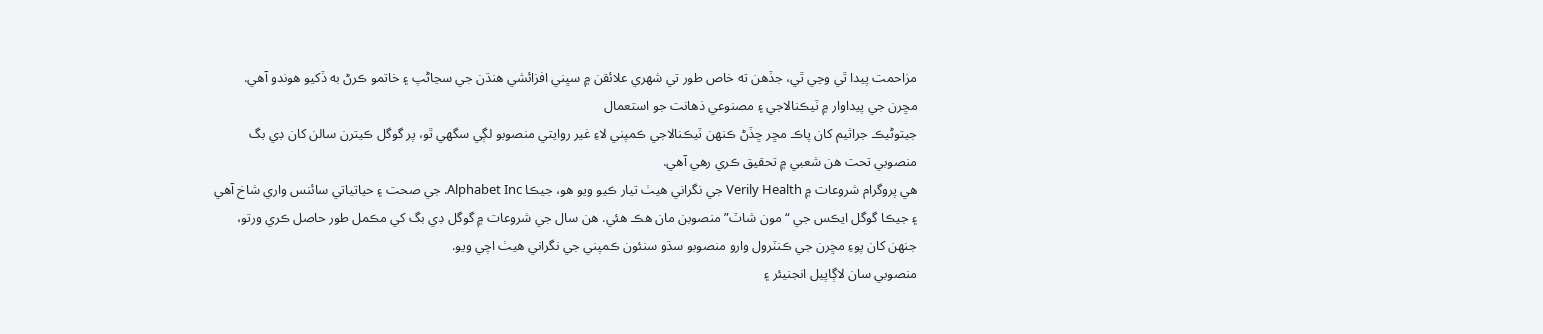مزاحمت پيدا ٿي وڃي ٿي، جڏهن ته خاص طور تي شهري علائقن ۾ سڀني افزائشي هنڌن جي سڃاڻپ ۽ خاتمو ڪرڻ به ڏکيو هوندو آهي.
مڇرن جي پيداوار ۾ ٽيڪنالاجي ۽ مصنوعي ذهانت جو استعمال
جيتوڻيڪ جراثيم کان پاڪ مڇر ڇڏڻ ڪنهن ٽيڪنالاجي ڪمپني لاءِ غير روايتي منصوبو لڳي سگهي ٿو، پر گوگل ڪيترن سالن کان ڊي بگ منصوبي تحت هن شعبي ۾ تحقيق ڪري رهي آهي.
هي پروگرام شروعات ۾ Verily Health جي نگراني هيٺ تيار ڪيو ويو هو، جيڪا Alphabet Inc. جي صحت ۽ حياتياتي سائنس واري شاخ آهي ۽ جيڪا گوگل ايڪس جي “مون شاٽ” منصوبن مان هڪ هئي. هن سال جي شروعات ۾ گوگل ڊي بگ کي مڪمل طور حاصل ڪري ورتو، جنهن کان پوءِ مڇرن جي ڪنٽرول وارو منصوبو سڌو سنئون ڪمپني جي نگراني هيٺ اچي ويو.
منصوبي سان لاڳاپيل انجنيئر ۽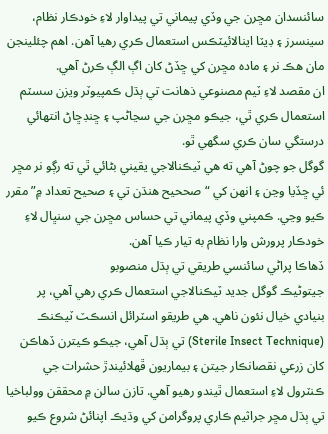سائنسدان مڇرن جي وڏي پيماني تي پيداوار لاءِ خودڪار نظام، سينسرز ۽ ڊيٽا اينالائيٽڪس استعمال ڪري رهيا آهن. اهم چئلينجن مان هڪ نر ۽ مادہ مڇرن کي ڇڏڻ کان اڳ الڳ ڪرڻ آهي.
ان مقصد لاءِ ٽيم مصنوعي ذهانت تي ٻڌل ڪمپيوٽر ويزن سسٽم استعمال ڪري ٿي، جيڪو مڇرن جي سڃاڻپ ۽ ڇنڊڇاڻ انتهائي درستگي سان ڪري سگهي ٿو.
گوگل جو چوڻ آهي ته هي ٽيڪنالاجي يقيني بڻائي ٿي ته رڳو نر مڇر ئي ڇڏيا وڃن ۽ انهن کي “صححيح هنڌن تي ۽ صحيح تعداد ۾” مقرر ڪيو وڃي. ڪمپني وڏي پيماني تي حساس مڇرن جي سنڀال لاءِ خودڪار پرورش وارا نظام به تيار ڪيا آهن.
ڏهاڪا پراڻي سائنسي طريقي تي ٻڌل منصوبو
جيتوڻيڪ گوگل جديد ٽيڪنالاجي استعمال ڪري رهي آهي، پر بنيادي خيال نئون ناهي. هي طريقو اسٽرائل انسڪٽ ٽيڪنڪ (Sterile Insect Technique) تي ٻڌل آهي، جيڪو ڪيترن ڏهاڪن کان زرعي نقصانڪار جيتن ۽ بيماريون ڦهلائيندڙ حشرات جي ڪنٽرول لاءِ استعمال ٿيندو رهيو آهي. تازن سالن ۾ محققن وولباخيا تي ٻڌل مڇر جراثيم ڪاري پروگرامن کي وڌيڪ اپنائڻ شروع ڪيو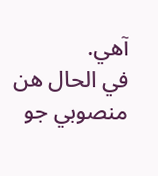آهي.
في الحال هن منصوبي جو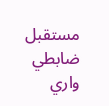مستقبل ضابطي واري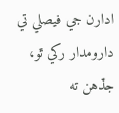ادارن جي فيصلي تي دارومدار رکي ٿو، جڏهن ته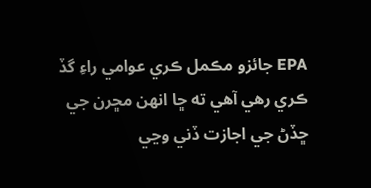EPA جائزو مڪمل ڪري عوامي راءِ گڏ ڪري رهي آهي ته ڇا انهن مڇرن جي ڇڏڻ جي اجازت ڏني وڃي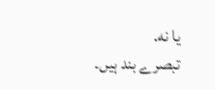يا نه.
تبصرے بند ہیں۔